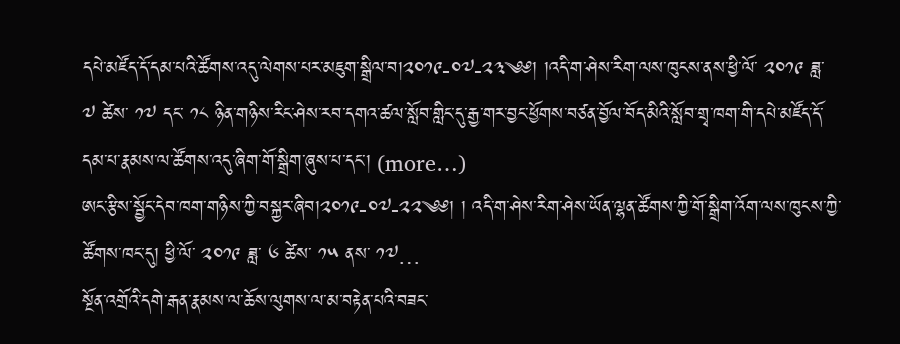དཔེ་མཛོད་དོ་དམ་པའི་ཚོགས་འདུ་ལེགས་པར་མཇུག་སྒྲིལ་བ།༢༠༡༩-༠༧-༢༣༄༅། །འདི་ག་ཤེས་རིག་ལས་ཁུངས་ནས་ཕྱི་ལོ་ ༢༠༡༩ ཟླ་ ༧ ཚེས་ ༡༧ དང་ ༡༨ ཉིན་གཉིས་རིང་ཤེས་རབ་དགའ་ཚལ་སློབ་གླིང་དུ་རྒྱ་གར་བྱང་ཕྱོགས་བཙན་བྱོལ་བོད་མིའི་སློབ་གྲྭ་ཁག་གི་དཔེ་མཛོད་དོ་དམ་པ་རྣམས་ལ་ཚོགས་འདུ་ཞིག་གོ་སྒྲིག་ཞུས་པ་དང་། (more…)
ཨང་རྩིས་སྦྱོང་དེབ་ཁག་གཉིས་ཀྱི་བསྐྱར་ཞིབ།༢༠༡༩-༠༧-༢༢༄༅། ། འདི་ག་ཤེས་རིག་ཤེས་ཡོན་ལྷན་ཚོགས་ཀྱི་གོ་སྒྲིག་འོག་ལས་ཁུངས་ཀྱི་ཚོགས་ཁང་དུ། ཕྱི་ལོ་ ༢༠༡༩ ཟླ་ ༦ ཚེས་ ༡༥ ནས་ ༡༧…
སྔོན་འགྲོའི་དགེ་རྒན་རྣམས་ལ་ཆོས་ལུགས་ལ་མ་བརྟེན་པའི་བཟང་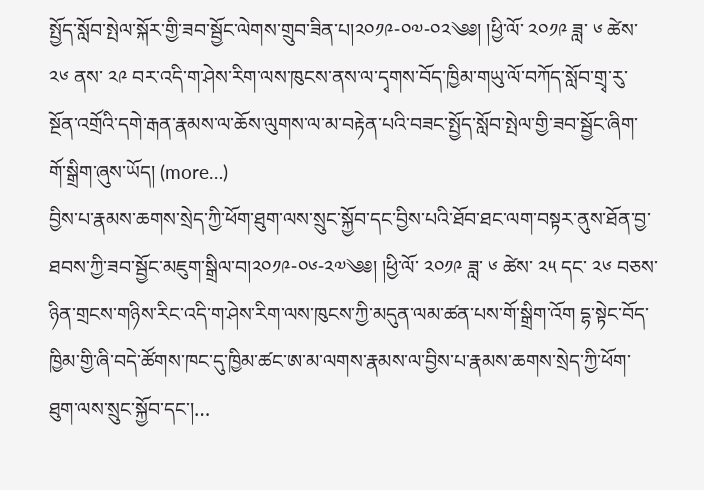སྤྱོད་སློབ་སྤེལ་སྐོར་གྱི་ཟབ་སྦྱོང་ལེགས་གྲུབ་ཟིན་པ།༢༠༡༩-༠༧-༠༢༄༅། །ཕྱི་ལོ་ ༢༠༡༩ ཟླ་ ༦ ཚེས་ ༢༦ ནས་ ༢༩ བར་འདི་ག་ཤེས་རིག་ལས་ཁུངས་ནས་ལ་དྭགས་བོད་ཁྱིམ་གཡུ་ལོ་བཀོད་སློབ་གྲྭ་རུ་སྔོན་འགྲོའི་དགེ་རྒན་རྣམས་ལ་ཆོས་ལུགས་ལ་མ་བརྟེན་པའི་བཟང་སྤྱོད་སློབ་སྤེལ་གྱི་ཟབ་སྦྱོང་ཞིག་གོ་སྒྲིག་ཞུས་ཡོད། (more…)
བྱིས་པ་རྣམས་ཆགས་སྲེད་ཀྱི་ཕོག་ཐུག་ལས་སྲུང་སྐྱོབ་དང་བྱིས་པའི་ཐོབ་ཐང་ལག་བསྟར་ནུས་ཐོན་བྱ་ཐབས་ཀྱི་ཟབ་སྦྱོང་མཇུག་སྒྲིལ་བ།༢༠༡༩-༠༦-༢༧༄༅། །ཕྱི་ལོ་ ༢༠༡༩ ཟླ་ ༦ ཚེས་ ༢༥ དང་ ༢༦ བཅས་ཉིན་གྲངས་གཉིས་རིང་འདི་ག་ཤེས་རིག་ལས་ཁུངས་ཀྱི་མདུན་ལམ་ཚན་པས་གོ་སྒྲིག་འོག དྷ་སྟེང་བོད་ཁྱིམ་གྱི་ཞི་བདེ་ཚོགས་ཁང་དུ་ཁྱིམ་ཚང་ཨ་མ་ལགས་རྣམས་ལ་བྱིས་པ་རྣམས་ཆགས་སྲེད་ཀྱི་ཕོག་ཐུག་ལས་སྲུང་སྐྱོབ་དང་།…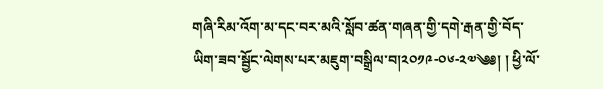གཞི་རིམ་འོག་མ་དང་བར་མའི་སློབ་ཚན་གཞན་གྱི་དགེ་རྒན་གྱི་བོད་ཡིག་ཟབ་སྦྱོང་ལེགས་པར་མཇུག་བསྒྲིལ་བ།༢༠༡༩-༠༦-༢༧༄༅། ། ཕྱི་ལོ་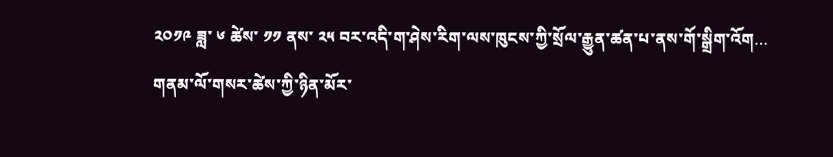༢༠༡༩ ཟླ་ ༦ ཚེས་ ༡༡ ནས་ ༢༥ བར་འདི་ག་ཤེས་རིག་ལས་ཁུངས་ཀྱི་སྲོལ་རྒྱུན་ཚན་པ་ནས་གོ་སྒྲིག་འོག…
གནམ་ལོ་གསར་ཚེས་ཀྱི་ཉིན་མོར་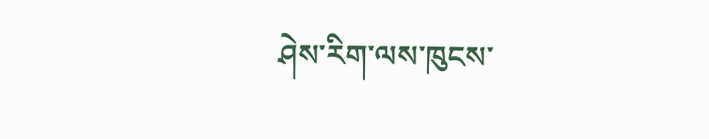ཤེས་རིག་ལས་ཁུངས་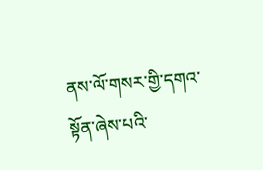ནས་ལོ་གསར་གྱི་དགའ་སྟོན་ཞེས་པའི་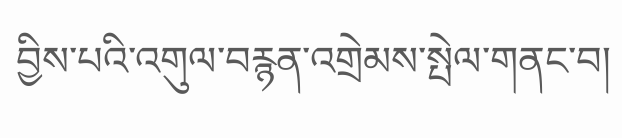བྱིས་པའི་འགུལ་བརྙན་འགྲེམས་སྤེལ་གནང་བ།